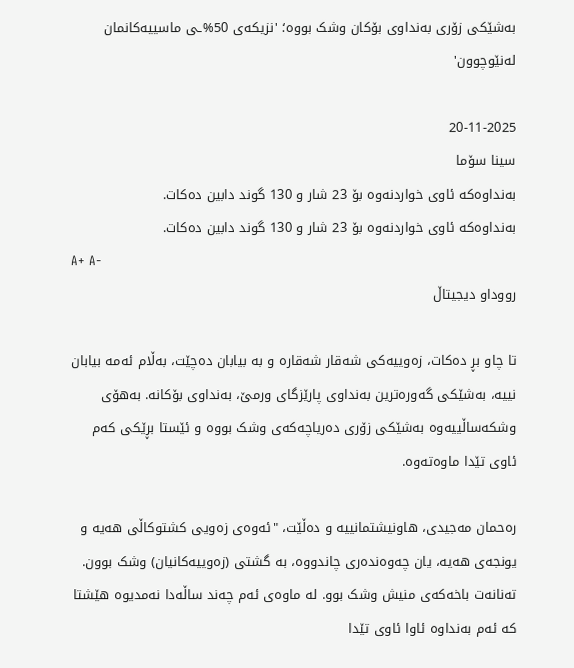بەشێکی زۆری بەنداوی بۆکان وشک بووە؛ 'نزیکەی 50%ـی ماسییەکانمان لەنێوچوون'

20-11-2025
سینا سۆما
بەنداوەکە ئاوی خواردنەوە بۆ 23 شار و 130 گوند دابین دەکات.
بەنداوەکە ئاوی خواردنەوە بۆ 23 شار و 130 گوند دابین دەکات.
A+ A-
رووداو دیجیتاڵ

تا چاو بڕ دەکات، زەوییەکی شەقار شەقارە و بە بیابان دەچێت، بەڵام ئەمە بیابان نییە، بەشێکی گەورەترین بەنداوی پارێزگای ورمێ، بەنداوی بۆکانە. بەهۆی وشکەساڵییەوە بەشێکی زۆری دەریاچەکەی وشک بووە و ئێستا بڕێکی کەم ئاوی تێدا ماوەتەوە.

رەحمان مەجیدی، هاونیشتمانییە و دەڵێت، "ئەوەی زەویی کشتوكاڵی هەیە و یونجەی هەیە، یان چەوەندەری چاندووە، بە گشتی (زەوییەکانیان) وشک بوون. تەنانەت باخەکەی منیش وشک بوو. لە ماوەی ئەم چەند ساڵەدا نەمدیوە هێشتا کە ئەم بەنداوە ئاوا ئاوی تێدا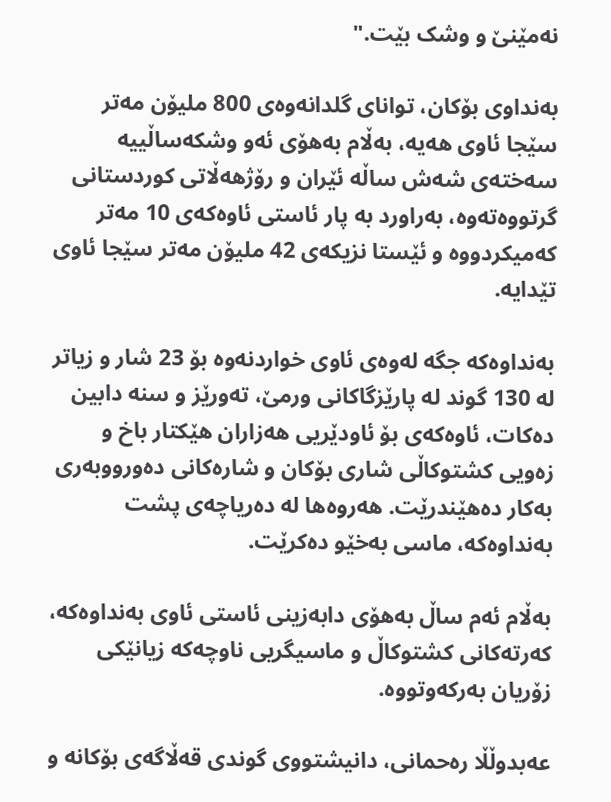نەمێنێ و وشک بێت."

بەنداوی بۆکان، توانای گلدانەوەی 800 ملیۆن مەتر سێجا ئاوی هەیە، بەڵام بەهۆی ئەو وشکەساڵییە سەختەی شەش ساڵە ئێران و رۆژهەڵاتی کوردستانی گرتووەتەوە، بەراورد بە پار ئاستی ئاوەکەی 10 مەتر کەمیکردووە و ئێستا نزیکەی 42 ملیۆن مەتر سێجا ئاوی تێدایە.

بەنداوەکە جگە لەوەی ئاوی خواردنەوە بۆ 23 شار و زیاتر لە 130 گوند لە پارێزگاکانی ورمێ، تەورێز و سنە دابین دەکات، ئاوەکەی بۆ ئاودێریی هەزاران هێکتار باخ و زەویی کشتوکاڵی شاری بۆکان و شارەکانی دەورووبەری بەکار دە‌هێندرێت. هەروەها لە دەریاچەی پشت بەنداوەکە، ماسی بەخێو دەکرێت.

بەڵام ئەم ساڵ بەهۆی دابەزینی ئاستی ئاوی بەنداوەکە، کەرتەکانی کشتوكاڵ و ماسیگریی ناوچەکە زیانێکی زۆریان بەرکەوتووە.

عەبدوڵڵا رەحمانی، دانیشتووی گوندی قەڵاگەی بۆکانە و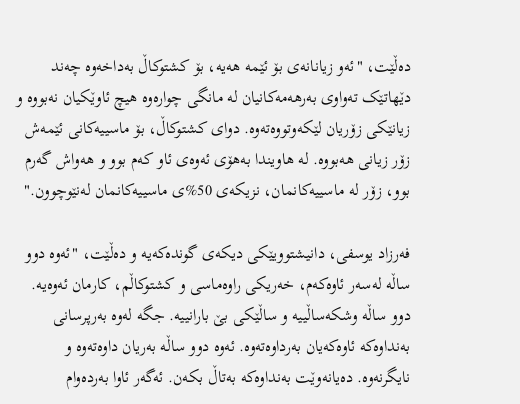دەڵێت، "ئەو زیانانەی بۆ ئێمە هەیە، بۆ کشتوکاڵ بەداخەوە چەند دێهاتێک تەواوی بەرهەمەکانیان لە مانگی چوارەوە هیچ ئاوێکیان نەبووە و زیانێکی زۆریان لێکەوتووەتەوە. دوای کشتوکاڵ، بۆ ماسییەکانی ئێمەش زۆر زیانی هەبووە. لە هاویندا بەهۆی ئەوەی ئاو کەم بوو و هەواش گەرم بوو، زۆر لە ماسییەکانمان، نزیکەی 50%ی ماسییەکانمان لەنێوچوون."

فەرزاد یوسفی، دانیشتوویێکی دیکەی گوندەکەیە و دەڵێت، "ئەوە دوو ساڵە لەسەر ئاوەکەم، خەریکی راوەماسی و کشتوکاڵم، کارمان ئەوەیە. دوو ساڵە وشکەساڵییە و ساڵێکی بێ بارانییە. جگە لەوە بەرپرسانی بەنداوەکە ئاوەکەیان بەرداوەتەوە. ئەوە دوو ساڵە بەریان داوەتەوە و نایگرنەوە. دەیانەوێت بەنداوەکە بەتاڵ بکەن. ئەگەر ئاوا بەردەوام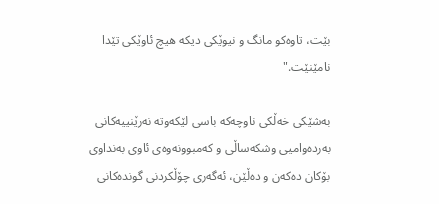بێت، تاوەکو مانگ و نیوێکی دیکە هیچ ئاوێکی تێدا نامێنێت."

بەشێکی خەڵکی ناوچەکە باسی لێکەوتە نەرێنییەکانی بەردەوامیی وشکەساڵی و کەمبوونەوەی ئاوی بەنداوی بۆکان دەکەن و دەڵێن، ئەگەری چۆڵکردنی گوندەکانی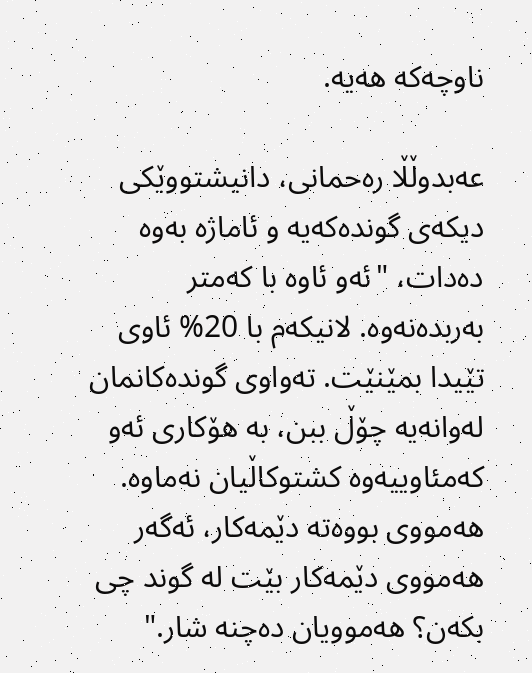ناوچەکە هەیە.

عەبدوڵڵا رەحمانی، دانیشتووێکی دیکەی گوندەکەیە و ئاماژە بەوە دەدات، "ئەو ئاوە با کەمتر بەربدەنەوە. لانیکەم با 20% ئاوی تێیدا بمێنێت. تەواوی گوندەکانمان لەوانەیە چۆڵ ببن، بە هۆکاری ئەو کەمئاوییەوە کشتوكاڵیان نەماوە. هەمووی بووەتە دێمەکار، ئەگەر هەمووی دێمەکار بێت لە گوند چی بکەن؟ هەموویان دەچنە شار."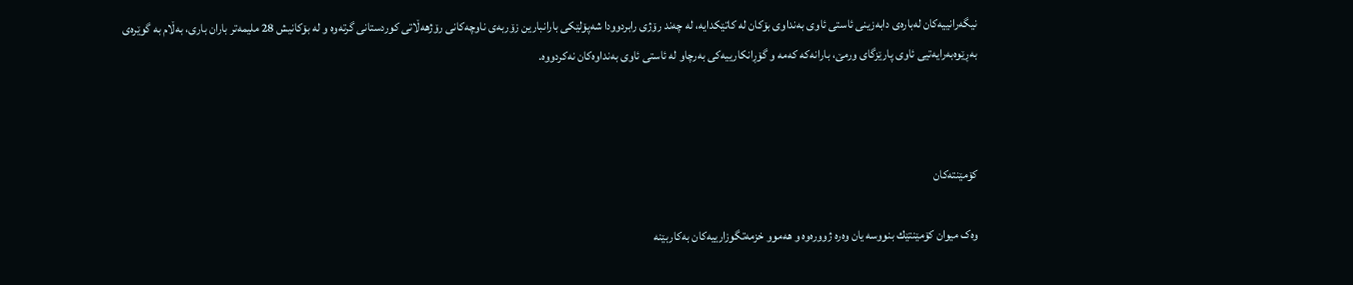نیگەرانییەکان لەبارەی دابەزینی ئاستی ئاوی بەنداوی بۆکان لە کاتێکدایە، لە چەند رۆژی رابردوودا شەپۆلێکی بارانبارین زۆربەی ناوچەکانی رۆژهەڵاتی کوردستانی گرتەوە و لە بۆکانیش 28 ملیمەتر باران باری، بەڵام بە گوێرەی بەڕێوەبەرایەتیی ئاوی پارێزگای ورمێ، بارانەکە کەمە و گۆڕانکارییەکی بەرچاو لە ئاستی ئاوی بەنداوەکان نەکردووە.



کۆمێنتەکان

وەک میوان کۆمێنتێك بنووسە یان وەرە ژوورەوە و هه‌موو خزمەتگوزارییەکان به‌كاربێنه‌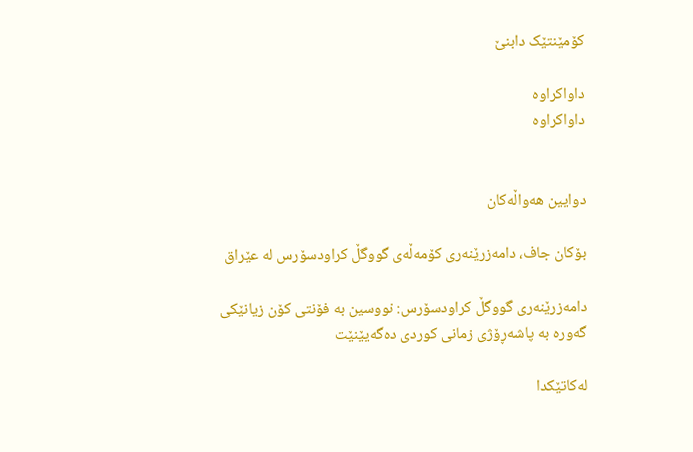کۆمێنتێک دابنێ

داواکراوە
داواکراوە


دوایین هەواڵەکان

بۆکان جاف، دامەزرێنەری کۆمەڵەی گووگڵ کراودسۆرس لە عێراق

دامەزرێنەری گووگڵ کراودسۆرس: نووسین بە فۆنتی کۆن زیانێکی گەورە بە پاشەڕۆژی زمانی کوردی دەگەیێنێت

لەکاتێکدا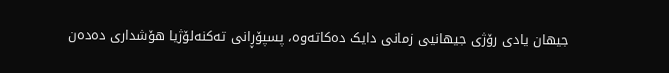جیهان یادی رۆژی جیهانیی زمانی دایک دەکاتەوە، پسپۆڕانی تەکنەلۆژیا هۆشداری دەدەن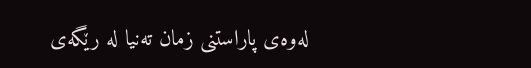لەوەی پاراستنی زمان تەنیا لە رێگەی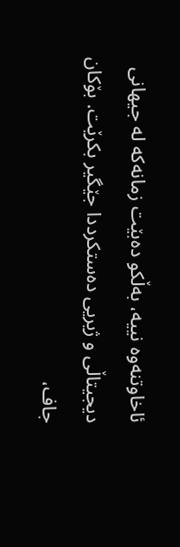ئاخاوتنەوە نییە، بەڵکو دەبێت زمانەکە لە جیهانی دیجیتاڵی و ژیریی دەستکرددا جێگیر بکرێت. بۆکان جاف،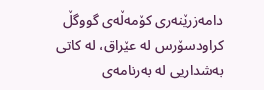دامەزرێنەری کۆمەڵەی گووگڵ کراودسۆرس لە عێراق، لە کاتی بەشداریی لە بەرنامەی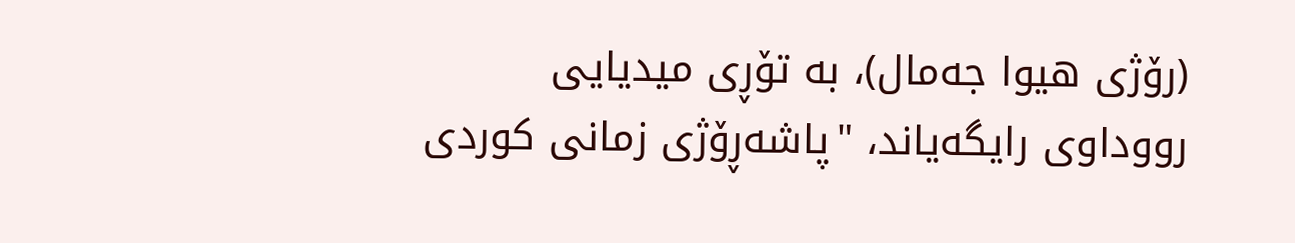(رۆژی هیوا جەمال)، بە تۆڕی میدیایی رووداوی رایگەیاند، "پاشەڕۆژی زمانی کوردی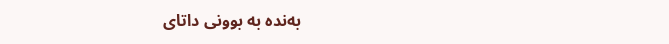بەندە بە بوونی داتای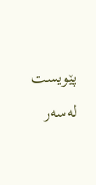پێویست لەسەر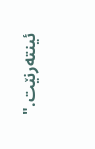ئینتەرنێت."